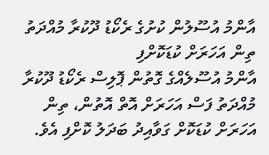އާންމު އުސޫލުން ކުށުގެ ރެކޯޑު ދޫކުރާ މުއްދަތު ތިން އަހަރަށް ކުޑަކޮށްފި
އާންމު އުސޫލެއްގެ ގޮތުން ޕޮލިސް ރެކޯޑު ދޫކުރާ މުއްދަތު ފަސް އަހަރަށް އޮތް އޮތުން، ތިން އަހަރަށް ކުޑަކޮށް ގަވާއިދު ބަދަލު ކޮށްފި އެވެ.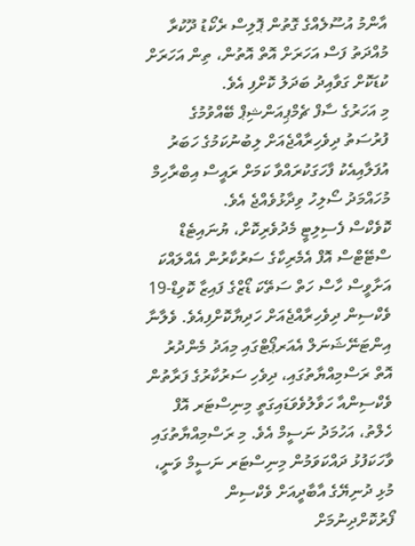އާންމު އުސޫލެއްގެ ގޮތުން ޕޮލިސް ރެކޯޑު ދޫކުރާ މުއްދަތު ފަސް އަހަރަށް އޮތް އޮތުން، ތިން އަހަރަށް ކުޑަކޮށް ގަވާއިދު ބަދަލު ކޮށްފި އެވެ.
މި އަހަރުގެ ސާފް ޗެމްޕިއަންޝިޕް ބޭއްވުމުގެ ފުރުސަތު ދިވެހިރާއްޖެއަށް ލިބުނުކަމުގެ ހަބަރު އުފަލާއިއެކު ފާހަގަކުރައްވާ ކަމަށް ރައީސް އިބްރާހިމް މުހައްމަދު ސޯލިހު ވިދާޅުވެއްޖެ އެވެ.
ކޮވެކްސް ފެސިލިޓީ މެދުވެރިކޮށް، ޔުނައިޓެޑް ސްޓޭޓްސް އޮފް އެމެރިކާގެ ސަރުކާރުން އެއްލައްކަ އަށާވީސް ހާސް ހަތް ސަތޭކަ ޑޯޒްގެ ފައިޒާ ކޮވިޑް-19 ވެކްސިން ދިވެހިރާއްޖެއަށް ހަދިޔާކޮށްފިއެވެ. ވެލާނާ އިންޓަނޭޝަނަލް އެއަރޕޯޓްގައި މިއަދު މެންދުރު އޮތް ރަސްމިއްޔާތުގައި، ދިވެހި ސަރުކާރުގެ ފަރާތުން ވެކްސިންއާ ހަވާލުވެވަޑައިގަތީ މިނިސްޓަރ އޮފް ހެލްތު، އަހުމަދު ނަސީމް އެވެ. މި ރަސްމިއްޔާތުގައި ވާހަކަފުޅު ދައްކަވަމުން މިނިސްޓަރ ނަސީމް ވަނީ، މުޅި ދުނިޔޭގެ އާބާދީއަށް ވެކްސިން ފޯރުކޮށްދިނުމަށް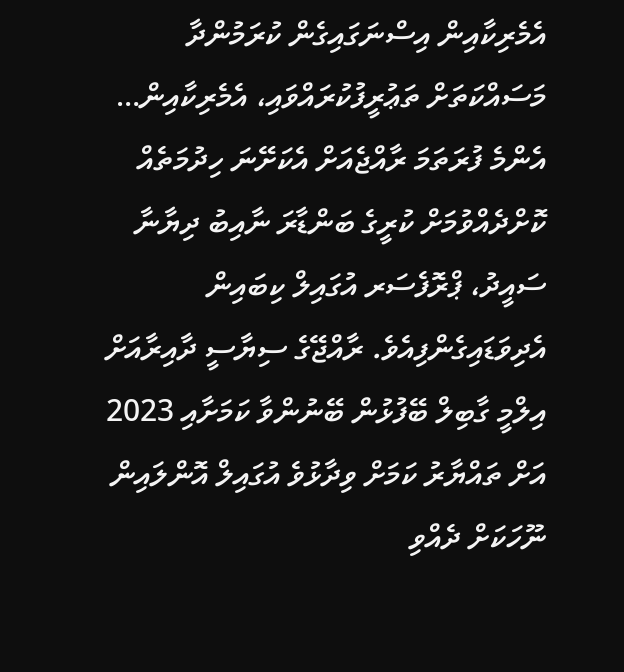އެމެރިކާއިން އިސްނަގައިގެން ކުރަމުންދާ މަސައްކަތަށް ތަޢުރީފުކުރައްވައި، އެމެރިކާއިން…
އެންމެ ފުރަތަމަ ރާއްޖެއަށް އެކަށޭނަ ހިދުމަތެއް ކޮށްދެއްވުމަށް ކުރީގެ ބަންޑާރަ ނާއިބު ދިޔާނާ ސައީދު، ޕްރޮފެސަރ އުގައިލް ކިބައިން އެދިވަޑައިގެންފިއެވެ. ރާއްޖޭގެ ސިޔާސީ ދާއިރާއަށް އިލްމީ ގާބިލް ބޭފުޅުން ބޭނުންވާ ކަމަށާއި 2023 އަށް ތައްޔާރު ކަމަށް ވިދާޅުވެ އުގައިލް އޮންލައިން ނޫހަކަށް ދެއްވި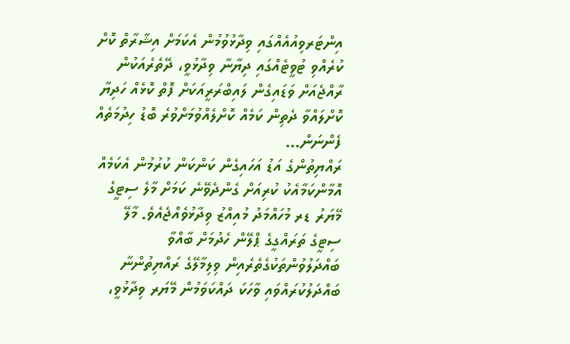އިންޓަރވިއުއެއްގައި ވިދާޅުވުމުން އެކަމަށް އިޝާރާތް ކޮށް ކުރެއްވި ޓުވީޓެއްގައި ދިޔާނާ ވިދާޅުވީ، ދޭތެރެއަކުން ރާއްޖެއަށް ވަޑައިގެން ލައިބްރަރީއަކަށް ފޮތް ކޮޅެއް ހަދިޔާ ކޮށްލައްވާ ދެތިން ކަމެއް ކޮށްލެއްވުމަށްވުރެ ބޮޑު ހިދުމަތެއް ފެންނަން…
ރައްޔިތުންގެ އަޑު އަހައިގެން ކަންކަން ކުރުމުން އެކަމެއް އޮމާންކަމާއެކު ކުރިއަށް ގެންދެވޭނެ ކަމަށް މާލެ ސިޓީގެ މޭޔަރު ޑރ މުހައްމަދު މުއިއްޒު ވިދާޅުވެއްޖެއެވެ. މާލޭ ސިޓީގެ ތަރައްގީގެ ޕްލޭން ހެދުމަށް ބާއްވާ ބައްދަލުވުންތަކުގެތެރެއިން ވިލިމާލޭގެ ރައްޔިތުންނާ ބައްދަލުކުރައްވައި ވާހަކަ ދައްކަވަމުން މޭޔަރ ވިދާޅުވީ،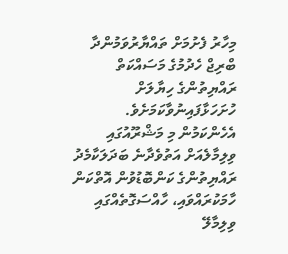މިހާރު ފެށުމަށް ތައްޔާރުވަމުންދާ ބްރިޖް ހެދުމުގެ މަސައްކަތް ރައްޔިތުންގެ ހިޔާލަށް ހުށަހަޅާފައިނުވާކަމަށެވެ. އެހެންކަމުން މި މަޝްރޫއުގައި ވިލިމާލެއަށް އަތުވެދާނެ ބަދަލަކާމެދު ރައްޔިތުންގެ ކަންބޮޑުވުން އޮތްކަން ހާމަކުރައްވައި، ހާއްސަގޮތެއްގައި ވިލިމާލޭ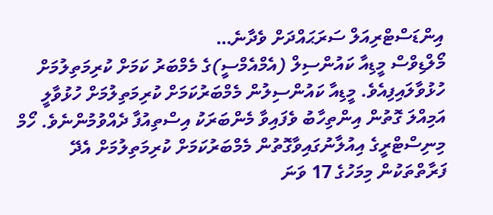އިންޑަސްޓްރިއަލް ސަރަޙައްދަށް ވެދާނެ…
މޯލްޑިވްސް މީޑިއާ ކައުންސިލް (އެމްއެމްސީ)ގެ މެމްބަރު ކަމަށް ކުރިމަތިލުމަށް ހުޅުވާލައިފިއެވެ. މީޑިއާ ކައުންސިލުން މެމްބަރުކަމަށް ކުރިމަތިލުމަށް ހުޅުވާލީ އަމިއްލަ ގޮތުން އިންތިހާބު ވެފައިވާ މެންބަރަކު އިސްތިއުފާ ދެއްވުމުންނެވެ. ހޯމް މިނިސްޓްރީގެ އިއުލާނުގައިވާގޮތުން މެމްބަރުކަމަށް ކުރިމަތިލުމަށް އެދޭ ފަރާތްތަކުން މިމަހުގެ 17 ވަނަ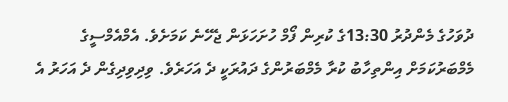ދުވަހުގެ މެންދުރު 13:30ގެ ކުރިން ފޯމް ހުށަހަޅަން ޖެހޭނެ ކަމަށެވެ. އެމްއެމްސީގެ މެމްބަރުކަމަށް އިންތިހާބު ކުރާ މެމްބަރުންގެ ދައުރަކީ ދެ އަހަރެވެ. ވިދިވިދިގެން ދެ އަހަރު އެ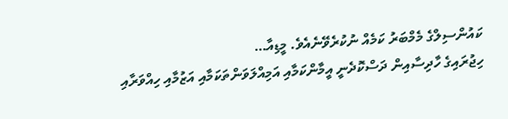ކައުންސިލްގެ މެމްބަރު ކަމެއް ނުކުރެވޭނެއެވެ. މީޑިއާ…
ހިޖުރައިގެ ހާދިސާއިން ދަސްކޮދެނީ އީމާންކަމާއި އަމިއްލަވަންތަކަމާއި އަޒުމާއި ހިއްވަރާއި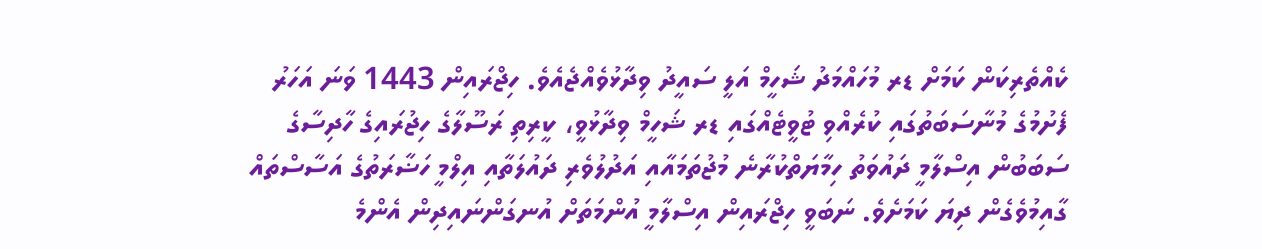ކެއްތެރިކަން ކަމަށް ޑރ މުހައްމަދު ޝަހީމް އަލީ ސައީދު ވިދާޅުވެއްޖެއެވެ. ހިޖްރައިން 1443 ވަނަ އަހަރު ފެށުމުގެ މުނާސަބަތުގައި ކުރެއްވި ޓުވީޓެއްގައި ޑރ ޝަހީމް ވިދާޅުވީ، ކީރިތި ރަސޫލާގެ ހިޖުރައިގެ ހާދިސާގެ ސަބަބުން އިސްލާމީ ދައުވަތު ހިމާޔަތްކުރާނެ މުޖުތަމައާއި އަދުލުވެރި ދައުލަތާއި އިލްމީ ހަޟާރަތުގެ އަސާސްތައް ގާއިމުވެގެން ދިޔަ ކަމަށެވެ. ނަބަވީ ހިޖްރައިން އިސްލާމީ އުންމަތަށް އުނގަންނައިދިން އެންމެ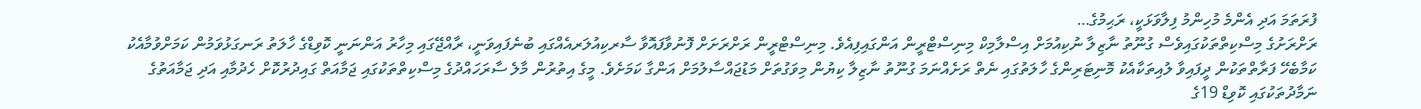ފުރަތަމަ އަދި އެންމެ މުހިންމު ފިލާވަޅަކީ، ރަޙިމުގެ…
ރަށްރަށުގެ މިސްކިތްތަކުގައިވެސް ގުނޫތު ނާޒިލާ ނުކިއުމަށް އިސްލާމިކް މިނިސްޓްރީން އަންގައިފިއެވެ. މިނިސްޓްރީން ރަށްރަށަށް ފޮނުވާފައޮވާ ސާރކިއުލަރއެއްގައި ބުނެފައިވަނީ، ރާއްޖޭގައި މިހާރު އަންނަނީ ކޮވިޑްގެ ހާލަތު ރަނގަޅުވަމުން ކަމަށްވުމާއެކު ކަމާބެހޭ ފަރާތްތަކުން ދީފައިވާ ލުއިތަކާއެކު މޮނިޓަރިންގެ ހާލަތުގައި ނެތް ރަށެއްނަމަ ގުނޫތު ނާޒިލާ ކިޔުން މިވަގުތަށް މަޑުޖައްސާލުމަށް އަންގާ ކަމަށެވެ. މީގެ އިތުރުން މާލެ ސާރަހައްދުގެ މިސްކިތްތަކުގައި ޖަމާއަތް ގައިދުރުކޮށް ހެދުމާއި އަދި ޖަމާއަތުގެ ނަމާދުތަކުގައި ކޮވިޑް 19ގެ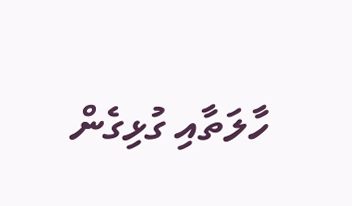ހާލަތާއި ގުޅިގެން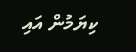ކިޔަމުން އައި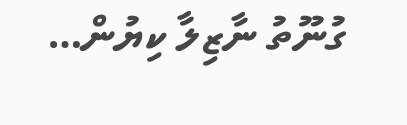ގުނޫތު ނާޒިލާ ކިޔުން…